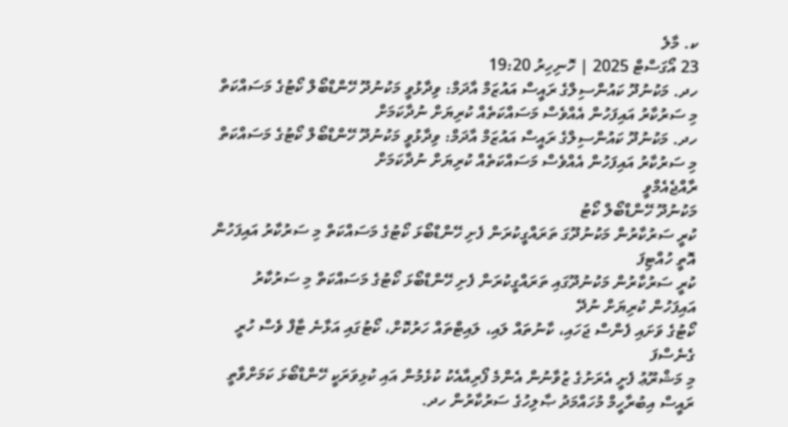ކ. މާލެ
23 އޯގަސްޓް 2025 | ހޮނިހިރު 19:20
ހދ. މަކުނުދޫ ކައުންސިލްގެ ރައީސް އައުޒަމް އާދަމް: ވިދާޅުވީ މަކުނުދޫ ހޭންޑްބޯލް ކޯޓުގެ މަސައްކަތް މި ސަރުކާރު އައިފަހުން އެއްވެސް މަސައްކަތެއް ކުރިޔަށް ނުދާކަމަށް
ހދ. މަކުނުދޫ ކައުންސިލްގެ ރައީސް އައުޒަމް އާދަމް: ވިދާޅުވީ މަކުނުދޫ ހޭންޑްބޯލް ކޯޓުގެ މަސައްކަތް މި ސަރުކާރު އައިފަހުން އެއްވެސް މަސައްކަތެއް ކުރިޔަށް ނުދާކަމަށް
ރާއްޖެއެމްވީ
މަކުނުދޫ ހޭންޑްބޯލް ކޯޓު
ކުރީ ސަރުކާރުން މަކުނުދޫގަ ތަރައްގީކުރަން ފެށި ހޭންޑްބޯޅަ ކޯޓުގެ މަސައްކަތް މި ސަރުކާރު އައިފަހުން އޮތީ ހުއްޓިފަ
ކުރީ ސަރުކާރުން މަކުނުދޫގައި ތަރައްގީކުރަން ފެށި ހޭންޑްބޯޅަ ކޯޓުގެ މަސައްކަތް މި ސަރުކާރު އައިފަހުން ކުރިޔަށް ނުދޭ
ކޯޓުގެ ވަށައި ފެންސް ޖަހައި، ކާނުތައް ލައި، ލައިޓްތައް ހަރުކޮށް، ކޯޓުގައި އަޅާނެ ޓާފް ވެސް ހުރީ ގެނެސްފަ
މި މަޝްރޫޢު ފެށީ އެރަށުގެ ޒުވާނުން އެންމެ ފޯރިއާއެކު ކުޅެމުން އައި ކުޅިވަރަކީ ހޭންޑްބޯޅަ ކަމަށްވާތީ
ރައީސް އިބުރާހީމް މުހައްމަދު ޞާލިހުގެ ސަރުކާރުން ހދ.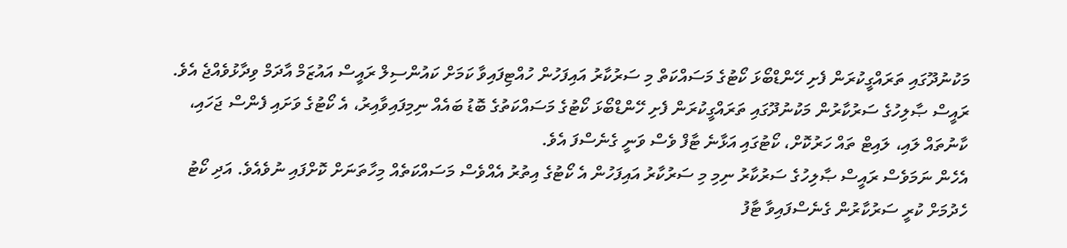މަކުނުދޫގައި ތަރައްގީކުރަން ފެށި ހޭންޑްބޯޅަ ކޯޓުގެ މަސައްކަތް މި ސަރުކާރު އައިފަހުން ހުއްޓިފައިވާ ކަމަށް ކައުންސިލް ރައީސް އައުޒަމް އާދަމް ވިދާޅުވެއްޖެ އެވެ.
ރައީސް ޞާލިހުގެ ސަރުކާރުން މަކުނުދޫގައި ތަރައްގީކުރަން ފެށި ހޭންޑްބޯޅަ ކޯޓުގެ މަސައްކަތުގެ ބޮޑު ބައެއް ނިމިފައިވާއިރު، އެ ކޯޓުގެ ވަށައި ފެންސް ޖަހައި، ކާނުތައް ލައި، ލައިޓް ތައް ހަރުކޮށް، ކޯޓުގައި އަޅާނެ ޓާފް ވެސް ވަނީ ގެނެސްފަ އެވެ.
އެހެން ނަމަވެސް ރައީސް ޞާލިހުގެ ސަރުކާރު ނިމި މި ސަރުކާރު އައިފަހުން އެ ކޯޓުގެ އިތުރު އެއްވެސް މަސައްކަތެއް މިހާތަނަށް ކޮށްފައި ނުވެއެވެ. އަދި ކޯޓު ހެދުމަށް ކުރީ ސަރުކާރުން ގެނެސްފައިވާ ޓާފު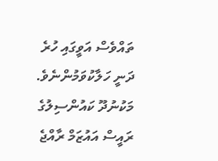ތައްވެސް އަވީގައި ހުރެ ދަނީ ހަލާކުވަމުންނެވެ.
މަކުނުދޫ ކައުންސިލުގެ ރައީސް އައުޒަމް ރާއްޖެ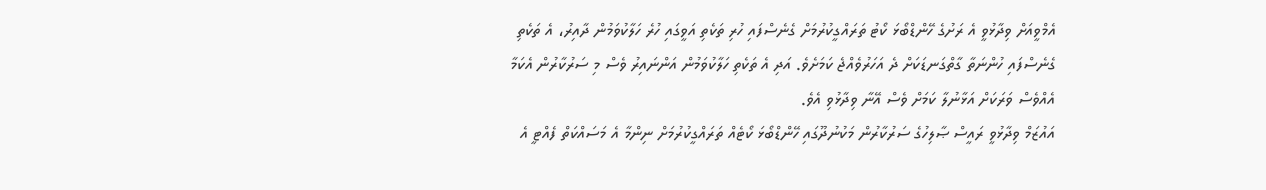އެމްވީއަށް ވިދާޅުވީ އެ ރަށުގެ ހޭންޑްބޯޅަ ކޯޓު ތަރައްގީކުރުމަށް ގެނެސްފައި ހުރި ތަކެތި އަވީގައި ހުރެ ހަލާކުވަމުން ދާއިރު، އެ ތަކެތި ގެނެސްފައި ހުންނަތާ ގާތްގަނޑަކަށް ދެ އަހަރުވެއްޖެ ކަމަށެވެ. އަދި އެ ތަކެތި ހަލާކުވަމުން އަންނައިރު ވެސް މި ސަރުކާރުން އެކަމާ އެއްވެސް ވަރަކަށް އަޅާނުލާ ކަމަށް ވެސް އޭނާ ވިދާޅުވި އެވެ.
އައުޒަމް ވިދާޅުވީ ރައީސް ޞާލިހުގެ ސަރުކާރުން މަކުނުދޫގައި ހޭންޑްބޯޅަ ކޯޓެއް ތަރައްގީކުރުމަށް ނިންމާ އެ މަސައްކަތް ފެއްޓީ އެ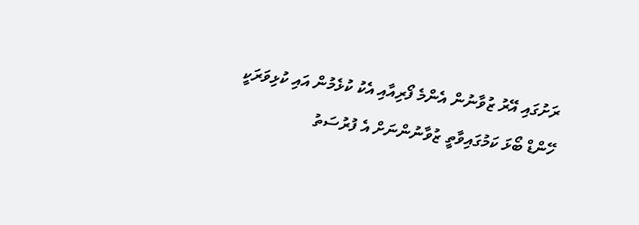ރަށުގައި އޭރު ޒުވާނުން އެންމެ ފޯރިއާއި އެކު ކުޅެމުން އައި ކުޅިވަރަކީ ހޭންޑް ބޯޅަ ކަމުގައިވާތީ ޒުވާނުންނަށް އެ ފުރުސަތު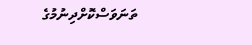ތަނަވަސްކޮށްދިނުމުގެ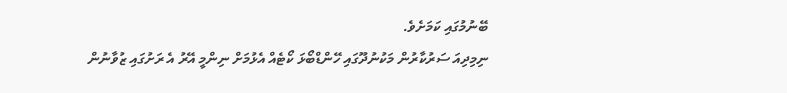ބޭނުމުގައި ކަމަށެވެ.
ނިމިދިއަ ސަރުކާރުން މަކުނުދޫގައި ހޭންޑްބޯޅަ ކޯޓެއް އެޅުމަށް ނިންމީ އޭރު އެ ރަށުގައި ޒުވާނުން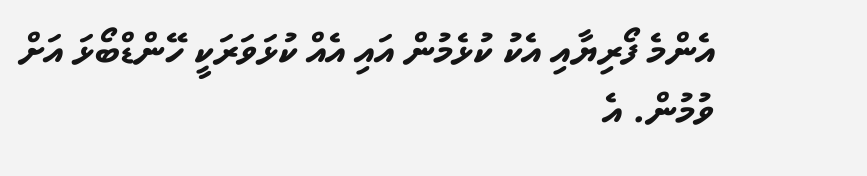އެންމެ ފޯރިޔާއި އެކު ކުޅެމުން އައި އެއް ކުޅަވަރަކީ ހޭންޑްބޯޅަ އަށް ވުމުން. އެ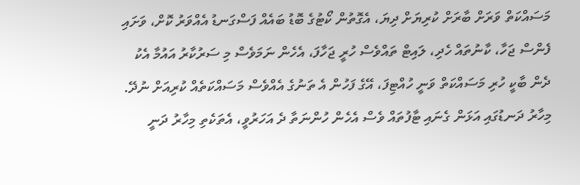މަސައްކަތް ވަރަށް ބާރަށް ކުރިޔަށް ދިޔަ، އެގޮތުން ކޯޓުގެ ބޮޑު ބައެއް ފަސްގަނޑު އެއްވަރު ކޮށް، ވަށައި ފެންސް ޖަހާ، ކާނުތައް ހެދި، ލައިޓް ތައްވެސް ހުރީ ޖަހާފަ، އެހެން ނަމަވެސް މި ސަރުކާރު އައުމާ އެކު ދެން ބާކީ ހުރި މަސައްކަތް ވަނީ ހުއްޓިފަ، އޭގެ ފަހުން އެ ތަނުގެ އެއްވެސް މަސައްކަތެއް ކުރިއަށް ނުދޭ. މިހާރު ދަނޑުގައި އަޅަން ގެނައި ޓާފުތައް ވެސް އެހެން ހުންނަތާ ދެ އަހަރުވީ، އެތަކެތި މިހާރު ދަނީ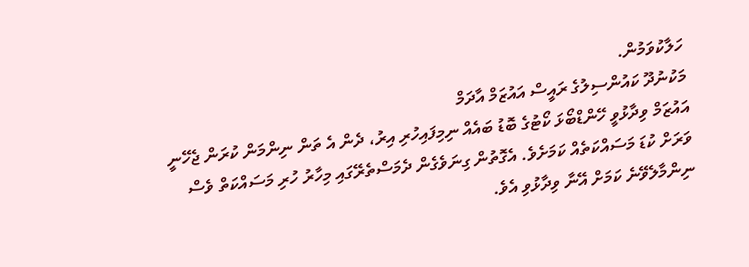ހަލާކުވަމުން.
މަކުނުދޫ ކައުންސިލުގެ ރައީސް އައުޒަމް އާދަމް
އައުޒަމް ވިދާޅުވީ ހޭންޑްބޯޅަ ކޯޓުގެ ބޮޑު ބައެއް ނިމިފައިހުރި އިރު، ދެން އެ ތަން ނިންމަން ކުރަން ޖެހޭނީ ވަރަށް ކުޑަ މަސައްކަތެއް ކަމަށެވެ. އެގޮތުން ގިނަވެގެން ދެމަސްތެރޭގައި މިހާރު ހުރި މަސައްކަތް ވެސް ނިންމާލެވޭނެ ކަމަށް އޭނާ ވިދާޅުވި އެވެ.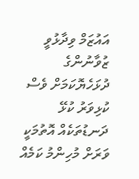އައުޒަމް ވިދާޅުވީ ޒުވާނުންގެ ދުޅަހެޔޮކަމަށް ވެސް ކުޅިވަރު ކުޅޭ ދަނޑުތަކެއް އޮތުމަކީ ވަރަށް މުހިންމު ކަމެއް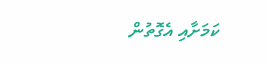ކަމަށާއި އެގޮތުން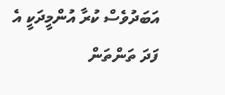އަބަދުވެސް ކުރާ އުންމީދަކީ އެ ފަދަ ތަންތަން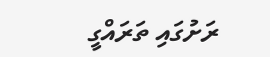ރަށުގައި ތަރައްގީ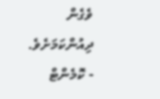ވެގެން ދިއުންކަމަށެވެ.
- ކޮމެންޓް